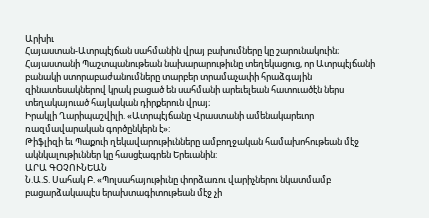Արխիւ
Հայաստան-Ատրպէյճան սահմանին վրայ բախումները կը շարունակուին։ Հայաստանի Պաշտպանութեան նախարարութիւնը տեղեկացուց, որ Ատրպէյճանի բանակի ստորաբաժանումները տարբեր տրամաչափի հրաձգային զինատեսակներով կրակ բացած են սահմանի արեւելեան հատուածէն ներս տեղակայուած հայկական դիրքերուն վրայ։
Իրակլի Ղարիպաշվիլի. «Ատրպէյճանը Վրաստանի ամենակարեւոր ռազմավարական գործընկերն է»:
Թիֆլիզի եւ Պաքուի ղեկավարութիւնները ամբողջական համախոհութեան մէջ ակնկալութիւններ կը հասցէագրեն Երեւանին:
ԱՐԱ ԳՕՉՈՒՆԵԱՆ
Ն.Ա.Տ. Սահակ Բ. «Պոլսահայութիւնը փորձառու վարիչներու նկատմամբ բացարձակապէս երախտագիտութեան մէջ չի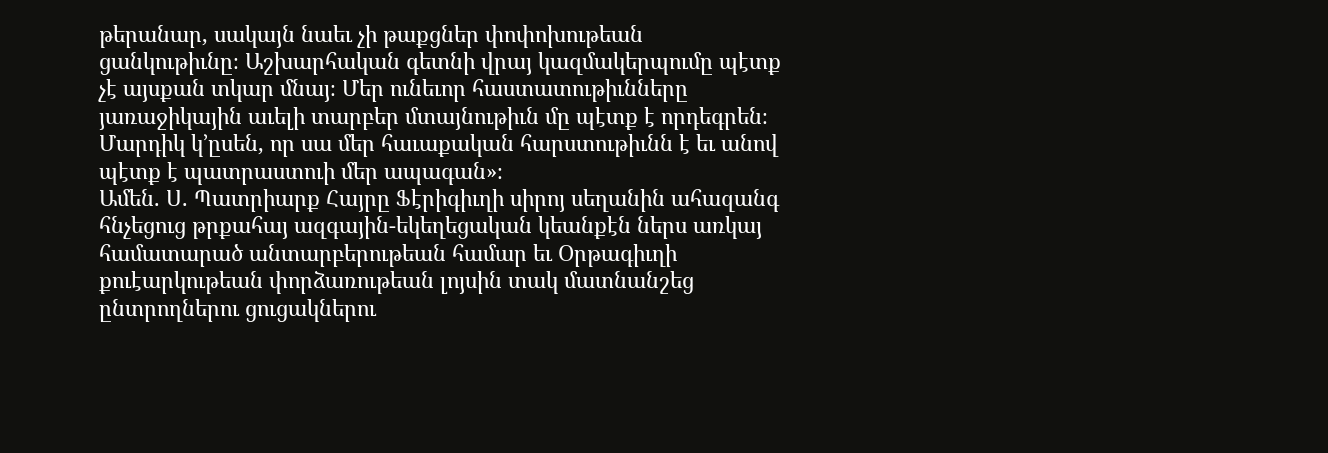թերանար, սակայն նաեւ չի թաքցներ փոփոխութեան ցանկութիւնը։ Աշխարհական գետնի վրայ կազմակերպումը պէտք չէ այսքան տկար մնայ։ Մեր ունեւոր հաստատութիւնները յառաջիկային աւելի տարբեր մտայնութիւն մը պէտք է որդեգրեն։ Մարդիկ կ՚ըսեն, որ սա մեր հաւաքական հարստութիւնն է եւ անով պէտք է պատրաստուի մեր ապագան»։
Ամեն. Ս. Պատրիարք Հայրը Ֆէրիգիւղի սիրոյ սեղանին ահազանգ հնչեցուց թրքահայ ազգային-եկեղեցական կեանքէն ներս առկայ համատարած անտարբերութեան համար եւ Օրթագիւղի քուէարկութեան փորձառութեան լոյսին տակ մատնանշեց ընտրողներու ցուցակներու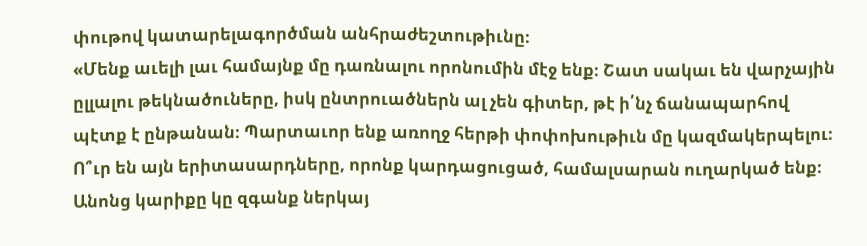փութով կատարելագործման անհրաժեշտութիւնը։
«Մենք աւելի լաւ համայնք մը դառնալու որոնումին մէջ ենք։ Շատ սակաւ են վարչային ըլլալու թեկնածուները, իսկ ընտրուածներն ալ չեն գիտեր, թէ ի՛նչ ճանապարհով պէտք է ընթանան։ Պարտաւոր ենք առողջ հերթի փոփոխութիւն մը կազմակերպելու։ Ո՞ւր են այն երիտասարդները, որոնք կարդացուցած, համալսարան ուղարկած ենք։ Անոնց կարիքը կը զգանք ներկայ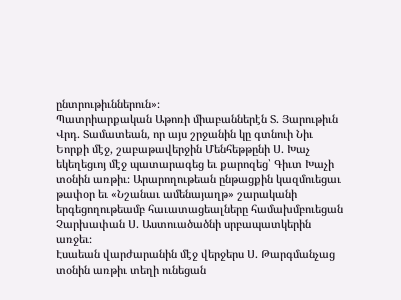ընտրութիւններուն»։
Պատրիարքական Աթոռի միաբաններէն Տ. Յարութիւն Վրդ. Տամատեան, որ այս շրջանին կը գտնուի Նիւ Եորքի մէջ, շաբաթավերջին Մենհեթթընի Ս. Խաչ եկեղեցւոյ մէջ պատարագեց եւ քարոզեց՝ Գիւտ Խաչի տօնին առթիւ։ Արարողութեան ընթացքին կազմուեցաւ թափօր եւ «Նշանաւ ամենայաղթ» շարականի երգեցողութեամբ հաւատացեալները համախմբուեցան Չարխափան Ս. Աստուածածնի սրբապատկերին առջեւ։
Էսաեան վարժարանին մէջ վերջերս Ս. Թարգմանչաց տօնին առթիւ տեղի ունեցան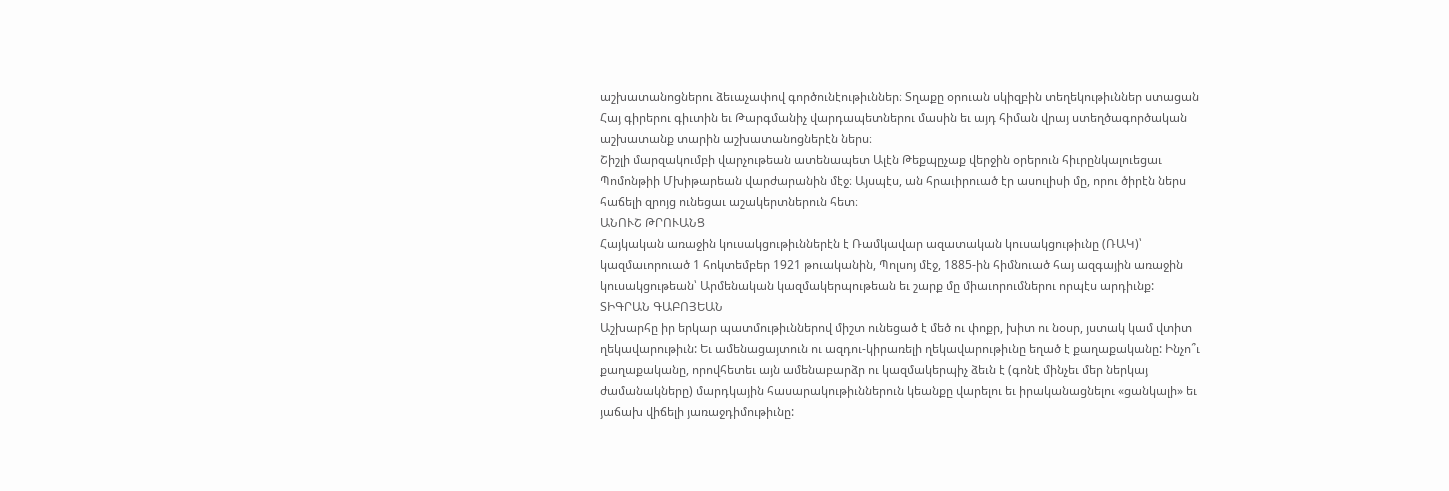աշխատանոցներու ձեւաչափով գործունէութիւններ։ Տղաքը օրուան սկիզբին տեղեկութիւններ ստացան Հայ գիրերու գիւտին եւ Թարգմանիչ վարդապետներու մասին եւ այդ հիման վրայ ստեղծագործական աշխատանք տարին աշխատանոցներէն ներս։
Շիշլի մարզակումբի վարչութեան ատենապետ Ալէն Թեքպըչաք վերջին օրերուն հիւրընկալուեցաւ Պոմոնթիի Մխիթարեան վարժարանին մէջ։ Այսպէս, ան հրաւիրուած էր ասուլիսի մը, որու ծիրէն ներս հաճելի զրոյց ունեցաւ աշակերտներուն հետ։
ԱՆՈՒՇ ԹՐՈՒԱՆՑ
Հայկական առաջին կուսակցութիւններէն է Ռամկավար ազատական կուսակցութիւնը (ՌԱԿ)՝ կազմաւորուած 1 հոկտեմբեր 1921 թուականին, Պոլսոյ մէջ, 1885-ին հիմնուած հայ ազգային առաջին կուսակցութեան՝ Արմենական կազմակերպութեան եւ շարք մը միաւորումներու որպէս արդիւնք:
ՏԻԳՐԱՆ ԳԱԲՈՅԵԱՆ
Աշխարհը իր երկար պատմութիւններով միշտ ունեցած է մեծ ու փոքր, խիտ ու նօսր, յստակ կամ վտիտ ղեկավարութիւն: Եւ ամենացայտուն ու ազդու-կիրառելի ղեկավարութիւնը եղած է քաղաքականը: Ինչո՞ւ քաղաքականը, որովհետեւ այն ամենաբարձր ու կազմակերպիչ ձեւն է (գոնէ մինչեւ մեր ներկայ ժամանակները) մարդկային հասարակութիւններուն կեանքը վարելու եւ իրականացնելու «ցանկալի» եւ յաճախ վիճելի յառաջդիմութիւնը: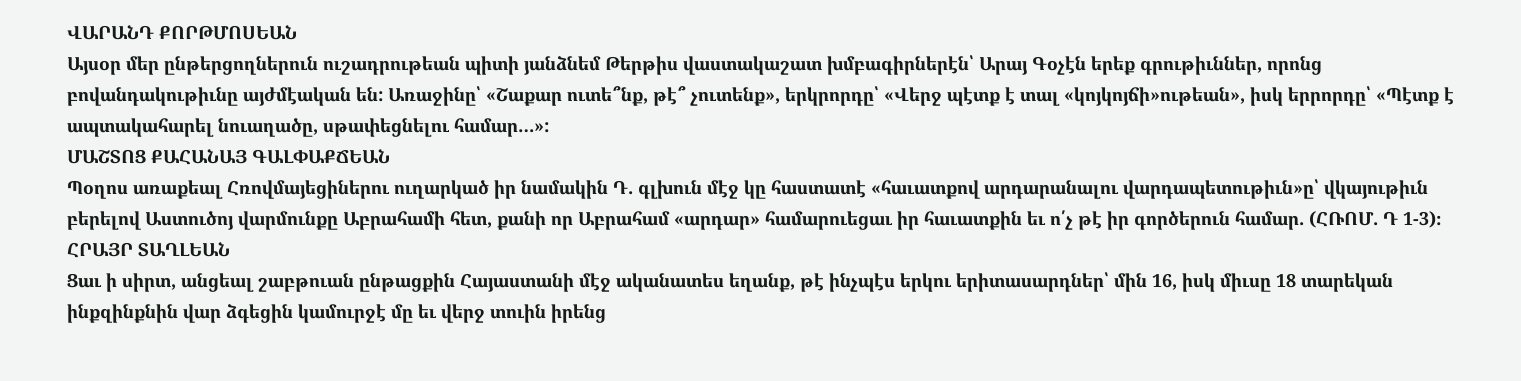ՎԱՐԱՆԴ ՔՈՐԹՄՈՍԵԱՆ
Այսօր մեր ընթերցողներուն ուշադրութեան պիտի յանձնեմ Թերթիս վաստակաշատ խմբագիրներէն՝ Արայ Գօչէն երեք գրութիւններ, որոնց բովանդակութիւնը այժմէական են: Առաջինը՝ «Շաքար ուտե՞նք, թէ՞ չուտենք», երկրորդը՝ «Վերջ պէտք է տալ «կոյկոյճի»ութեան», իսկ երրորդը՝ «Պէտք է ապտակահարել նուաղածը, սթափեցնելու համար…»:
ՄԱՇՏՈՑ ՔԱՀԱՆԱՅ ԳԱԼՓԱՔՃԵԱՆ
Պօղոս առաքեալ Հռովմայեցիներու ուղարկած իր նամակին Դ. գլխուն մէջ կը հաստատէ «հաւատքով արդարանալու վարդապետութիւն»ը՝ վկայութիւն բերելով Աստուծոյ վարմունքը Աբրահամի հետ, քանի որ Աբրահամ «արդար» համարուեցաւ իր հաւատքին եւ ո՛չ թէ իր գործերուն համար. (ՀՌՈՄ. Դ 1-3)։
ՀՐԱՅՐ ՏԱՂԼԵԱՆ
Ցաւ ի սիրտ, անցեալ շաբթուան ընթացքին Հայաստանի մէջ ականատես եղանք, թէ ինչպէս երկու երիտասարդներ՝ մին 16, իսկ միւսը 18 տարեկան ինքզինքնին վար ձգեցին կամուրջէ մը եւ վերջ տուին իրենց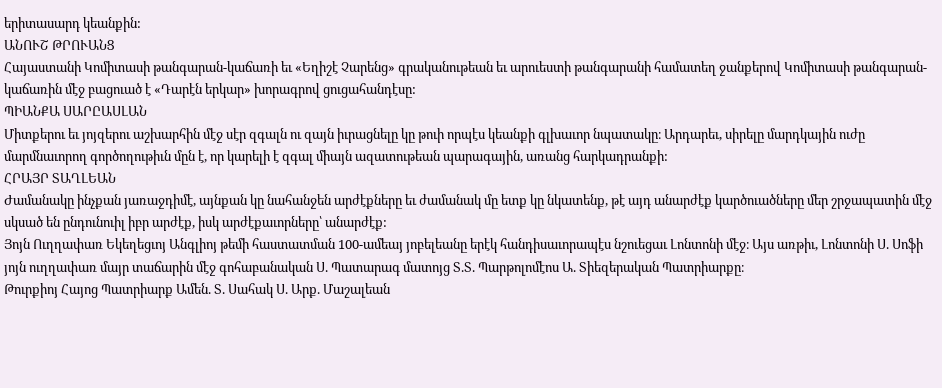երիտասարդ կեանքին:
ԱՆՈՒՇ ԹՐՈՒԱՆՑ
Հայաստանի Կոմիտասի թանգարան-կաճառի եւ «Եղիշէ Չարենց» գրականութեան եւ արուեստի թանգարանի համատեղ ջանքերով Կոմիտասի թանգարան-կաճառին մէջ բացուած է «Դարէն երկար» խորագրով ցուցահանդէսը:
ՊԻԱՆՔԱ ՍԱՐԸԱՍԼԱՆ
Միտքերու եւ յոյզերու աշխարհին մէջ սէր զգալն ու զայն իւրացնելը կը թուի որպէս կեանքի գլխաւոր նպատակը։ Արդարեւ, սիրելը մարդկային ուժը մարմնաւորող գործողութիւն մըն է, որ կարելի է զգալ միայն ազատութեան պարագային, առանց հարկադրանքի:
ՀՐԱՅՐ ՏԱՂԼԵԱՆ
Ժամանակը ինչքան յառաջդիմէ, այնքան կը նահանջեն արժէքները եւ ժամանակ մը ետք կը նկատենք, թէ այդ անարժէք կարծուածները մեր շրջապատին մէջ սկսած են ընդունուիլ իբր արժէք, իսկ արժէքաւորները՝ անարժէք:
Յոյն Ուղղափառ Եկեղեցւոյ Անգլիոյ թեմի հաստատման 100-ամեայ յոբելեանը երէկ հանդիսաւորապէս նշուեցաւ Լոնտոնի մէջ։ Այս առթիւ, Լոնտոնի Ս. Սոֆի յոյն ուղղափառ մայր տաճարին մէջ գոհաբանական Ս. Պատարագ մատոյց Տ.Տ. Պարթոլոմէոս Ա. Տիեզերական Պատրիարքը։
Թուրքիոյ Հայոց Պատրիարք Ամեն. Տ. Սահակ Ս. Արք. Մաշալեան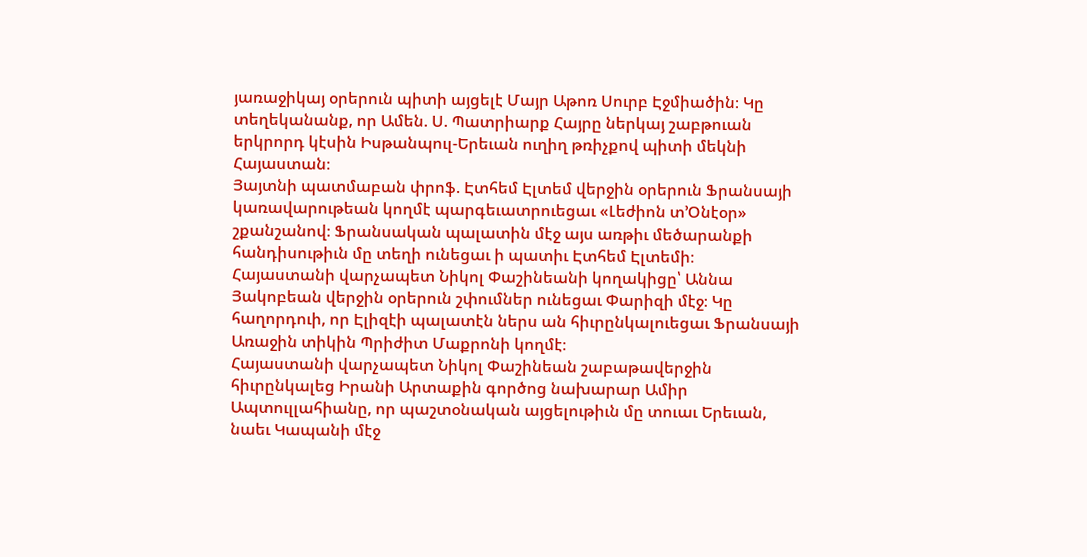յառաջիկայ օրերուն պիտի այցելէ Մայր Աթոռ Սուրբ Էջմիածին։ Կը տեղեկանանք, որ Ամեն. Ս. Պատրիարք Հայրը ներկայ շաբթուան երկրորդ կէսին Իսթանպուլ-Երեւան ուղիղ թռիչքով պիտի մեկնի Հայաստան։
Յայտնի պատմաբան փրոֆ. Էտհեմ Էլտեմ վերջին օրերուն Ֆրանսայի կառավարութեան կողմէ պարգեւատրուեցաւ «Լեժիոն տ՚Օնէօր» շքանշանով։ Ֆրանսական պալատին մէջ այս առթիւ մեծարանքի հանդիսութիւն մը տեղի ունեցաւ ի պատիւ Էտհեմ Էլտեմի։
Հայաստանի վարչապետ Նիկոլ Փաշինեանի կողակիցը՝ Աննա Յակոբեան վերջին օրերուն շփումներ ունեցաւ Փարիզի մէջ։ Կը հաղորդուի, որ Էլիզէի պալատէն ներս ան հիւրընկալուեցաւ Ֆրանսայի Առաջին տիկին Պրիժիտ Մաքրոնի կողմէ։
Հայաստանի վարչապետ Նիկոլ Փաշինեան շաբաթավերջին հիւրընկալեց Իրանի Արտաքին գործոց նախարար Ամիր Ապտուլլահիանը, որ պաշտօնական այցելութիւն մը տուաւ Երեւան, նաեւ Կապանի մէջ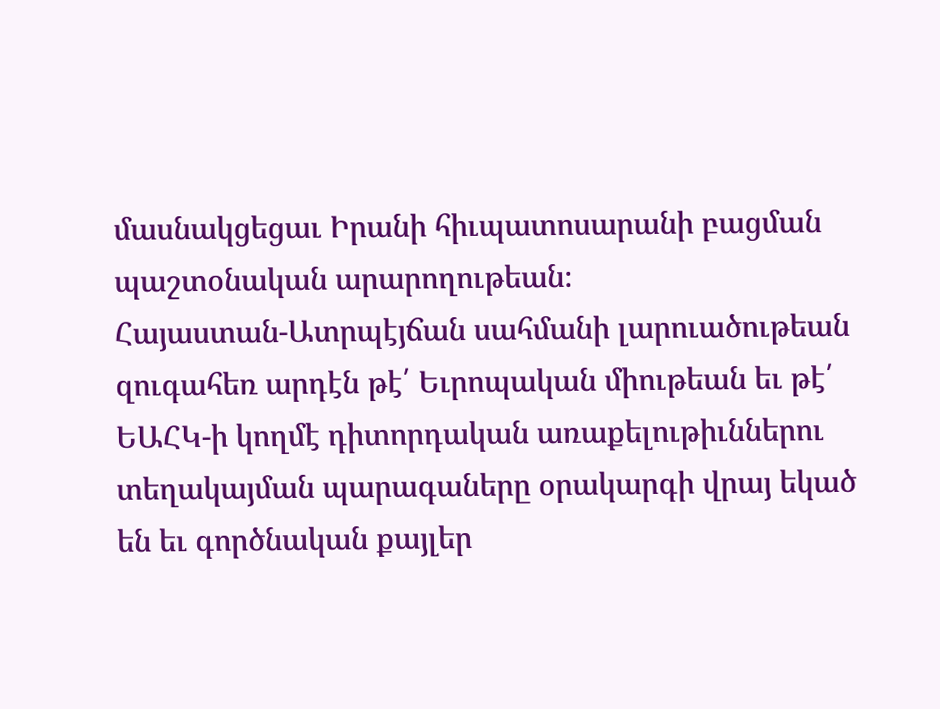մասնակցեցաւ Իրանի հիւպատոսարանի բացման պաշտօնական արարողութեան։
Հայաստան-Ատրպէյճան սահմանի լարուածութեան զուգահեռ արդէն թէ՛ Եւրոպական միութեան եւ թէ՛ ԵԱՀԿ-ի կողմէ դիտորդական առաքելութիւններու տեղակայման պարագաները օրակարգի վրայ եկած են եւ գործնական քայլեր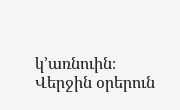կ՚առնուին։ Վերջին օրերուն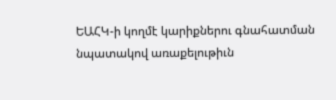ԵԱՀԿ-ի կողմէ կարիքներու գնահատման նպատակով առաքելութիւն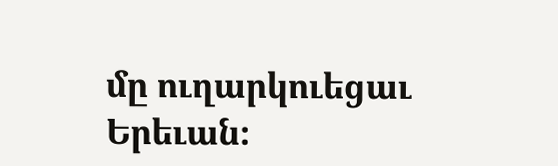մը ուղարկուեցաւ Երեւան։